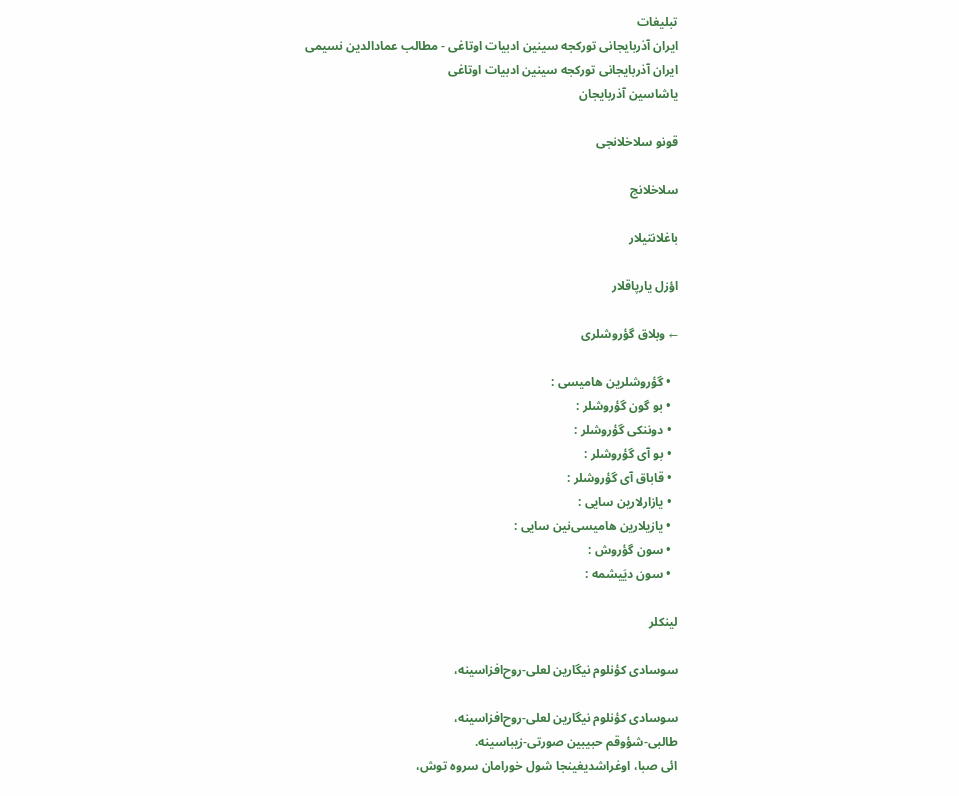تبلیغات
ایران آذربایجانی تورکجه سینین ادبیات اوتاغی - مطالب عمادالدین نسیمی
ایران آذربایجانی تورکجه سینین ادبیات اوتاغی
یاشاسین آذربایجان

قونو سلاخلانجی

سلاخلانج

باغلانتیلار

اؤزل یارپاقلار‌

← وبلاق گؤروشلری

  • گؤروشلرین هامیسی :
  • بو گون گؤروشلر :
  • دوننکی گؤروشلر :
  • بو آی گؤروشلر :
  • قاباق آی گؤرو‌شلر :
  • یازارلارین سایی :
  • یازیلارین هامیسی‌نین سایی :
  • سون گؤروش :
  • سون دیَیشمه :

لینکلر‌

سوسادی کؤنلوم نیگارین لعلی-روح‌افزاسینه،

سوسادی کؤنلوم نیگارین لعلی-روح‌افزاسینه،
طالبی-شؤوقم حبیبین صورتی-زیباسینه.
ائی صبا، اوغراشدیغینجا شول خورامان سروه توش،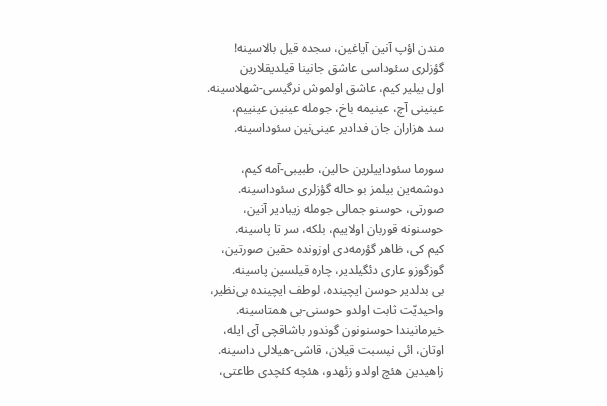مندن اؤپ آنین آیاغین، سجده قیل بالاسینه!
گؤزلری سئوداسی عاشق جانینا قیلدیقلارین
اول بیلیر کیم، عاشق اولموش نرگیسی-شهلاسینه.
عینینی آچ، عینیمه باخ، جومله‌‌‌ عینین عینییم،
سد هزاران جان فدادیر عینی‌نین سئوداسینه.

سورما سئوداییلرین حالین، طبیبی-آمه کیم،
دوشمه‌ین بیلمز بو حاله گؤزلری سئوداسینه.
صورتی، حوسنو جمالی جومله‌‌‌ زیبادیر آنین،
حوسنونه قوربان اولاییم، بلکه، سر تا پاسینه.
کیم کی، ظاهر گؤرمه‌دی اوزونده حقین صورتین،
گوزگوزو عاری دئگیلدیر، چاره قیلسین پاسینه.
بی بدلدیر حوسن ایچینده، لوطف ایچینده بی‌نظیر،
واحیدیّت ثابت اولدو حوسنی-بی همتاسینه.
خیرمانیندا حوسنونون گوندور باشاقچی آی ایله،
اوتان، ائی نیسبت قیلان، قاشی-هیلالی داسینه.
زاهیدین هئچ اولدو زئهدو، هئچه کئچدی طاعتی،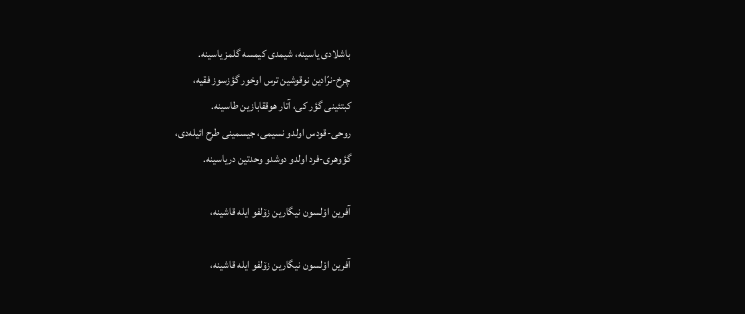باشلادی یاسینه، شیمدی کیمسه گلمز یاسینه.
چرخ-نرّادین نوقوشین ترس اوخور گؤزسوز فقیه،
کبتئینی گؤر کی، آتار هوققابازین طاسینه.
روحی-قودس اولدو نسیمی، جیسمینی طرح ائیله‌دی،
گؤوهری-فرد اولدو دوشدو وحدتین دریاسینه.

آفرین اوْلسون نیگارین زۆلفو ایله قاشینه،

آفرین اوْلسون نیگارین زۆلفو ایله قاشینه،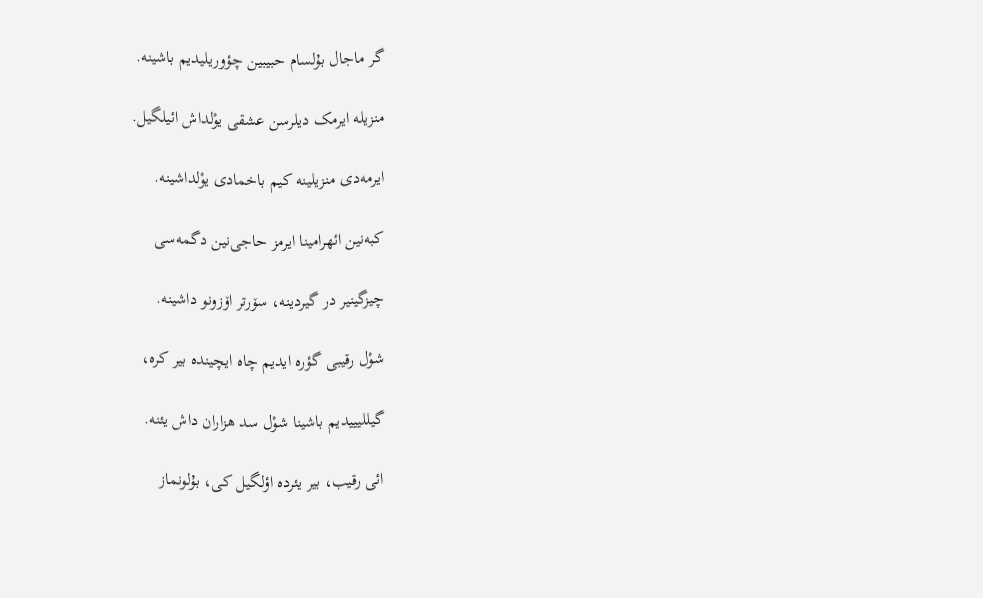گر ماجال بۇلسام حبیبین چؤوریلیدیم باشینه.

منزیله ایرمک دیلرسن عشقی یوْلداش ائیلگیل.

ایرمه‌دی منزیلینه کیم باخمادی یوْلداشینه.

کبه‌نین ائهرامینا ایرمز حاجی‌نین دگمه‌سی

چیزگینیر در گیردینه، سۆرتر اۆزونو داشینه.

شوْل رقیبی گؤره ایدیم چاه ایچینده بیر کره،

گیللیییدیم باشینا شوْل سد هزاران داش یئنه.

ائی رقیب، بیر یئرده اؤلگیل کی، بۇلونماز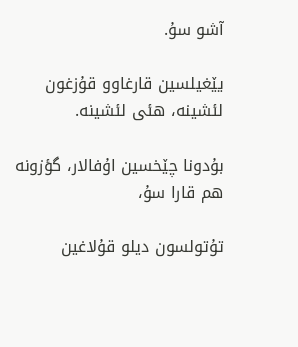آشو سۇ.

یێغیلسین قارغاوو قۇزغون لئشینه، هئی لئشینه.

بۇدونا چێخسین اۇفالار، گؤزونه هم قارا سۇ،

تۇتولسون دیلو قۇلاغین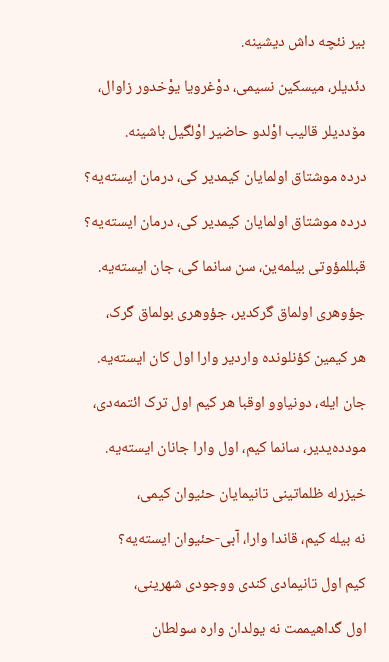بیر نئچه داش دیشینه.

دئدیلر، میسکین نسیمی، دوْغرویا یوْخدور زاوال،

مۆددیلر قالیب اوْلدو حاضیر اوْلگیل باشینه.

درده موشتاق اولمایان کیمدیر کی، درمان ایسته‌یه؟

درده موشتاق اولمایان کیمدیر کی، درمان ایسته‌یه؟

قبللمؤوتی بیلمه‌ین، سن سانما کی، جان ایسته‌یه.

جؤوهری اولماق گرکدیر، جؤوهری بولماق گرک،

هر کیمین کؤنلونده واردیر وارا اول کان ایسته‌یه.

جان ایله، دونیاوو اوقبا هر کیم اول ترک ائتمه‌دی،

مودده‌یدیر، سانما کیم، اول وارا جانان ایسته‌یه.

خیزرله ظلماتینی تانیمایان حئیوان کیمی،

نه بیله کیم، قاندا وارا، آبی-حئیوان ایسته‌یه؟

کیم اول تانیمادی کندی ووجودی شهرینی،

اول گداهیممت نه یولدان واره سولطان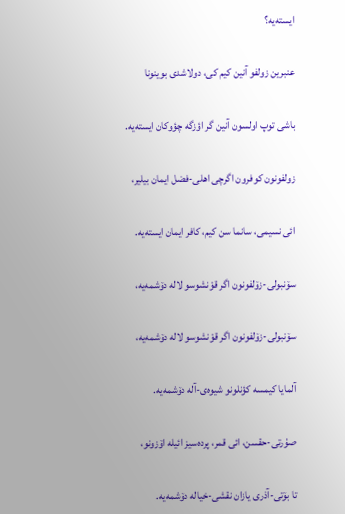ایسته‌یه؟

عنبرین زولفو آنین کیم کی، دولاشدی بوینونا

باشی توپ اولسون آنین گر اؤزگه چؤوکان ایسته‌یه.

زولفونون کوفرون اگرچی اهلی-فضل ایمان بیلیر،

ائی نسیمی، سانما سن کیم، کافر ایمان ایسته‌یه.

سۆنبولی-زۆلفونون اگر قوْنشوسو لاله دۆشمه‌یه،

سۆنبولی-زۆلفونون اگر قوْنشوسو لاله دۆشمه‌یه،

آلمایا کیمسه کؤنلونو شیوه‌ی-آله دۆشمه‌یه.

صۇرتی-حقسن، ائی قمر، پرده‌سیز ائیله اۆزونو،

تا بۆتی-آذری یازان نقشی-خیاله دۆشمه‌یه.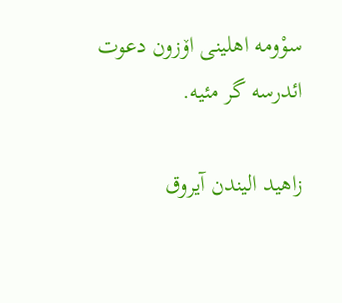سوْومه اهلینی اۆزون دعوت ائدرسه گر مئیه.

زاهید الیندن آیروق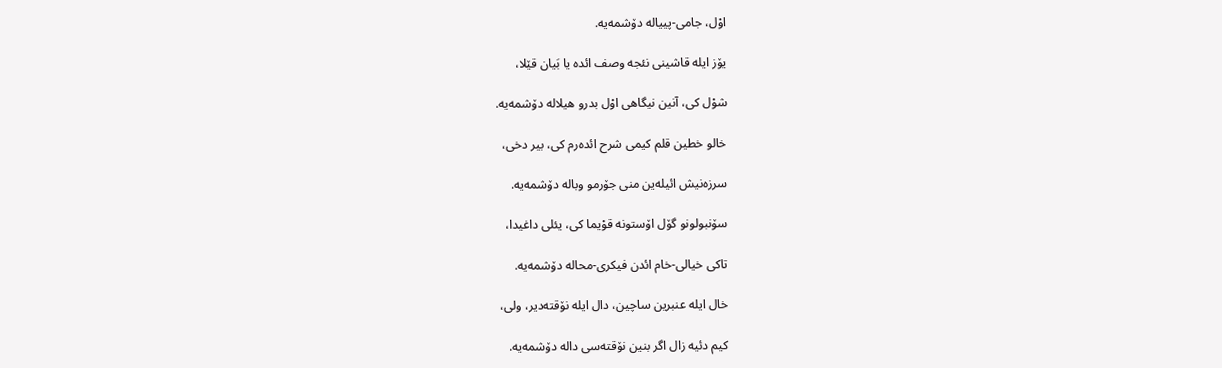اوْل، جامی-پییاله دۆشمه‌یه.

یۆز ایله قاشینی نئجه وصف ائده یا بَیان قێلا،

شوْل کی، آنین نیگاهی اوْل بدرو هیلاله دۆشمه‌یه.

خالو خطین قلم کیمی شرح ائده‌رم کی، بیر دخی،

سرزه‌نیش ائیله‌ین منی جۆرمو وباله دۆشمه‌یه.

سۆنبولونو گۆل اۆستونه قوْیما کی، یئلی داغیدا،

تاکی خیالی-خام ائدن فیکری-محاله دۆشمه‌یه.

خال ایله عنبرین ساچین، دال ایله نۆقته‌دیر، ولی،

کیم دئیه زال اگر بنین نۆقته‌سی داله دۆشمه‌یه.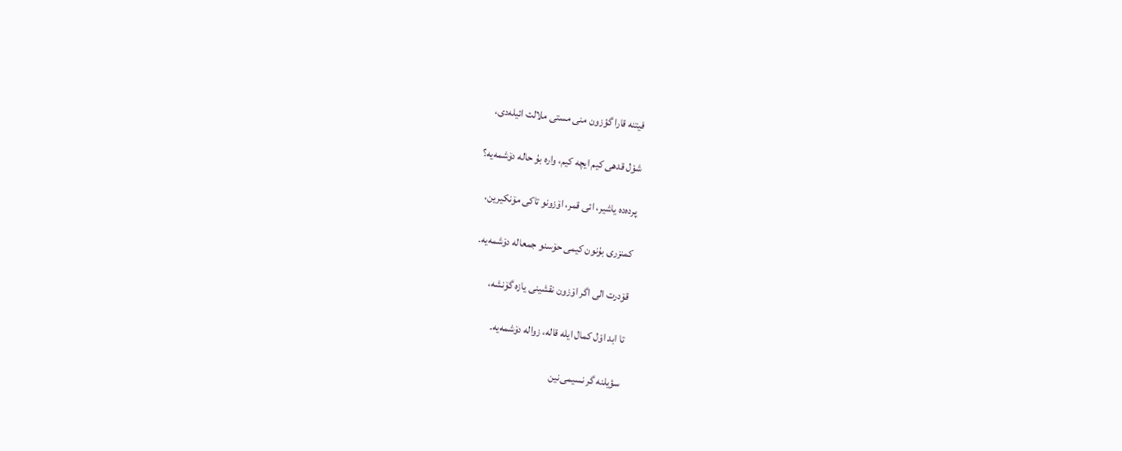فیتنه قارا گؤزون منی مستی ملالت ائیله‌دی،

شوْل قدهی کیم ایچه کیم، واره بۇ حاله دۆشمه‌یه؟

پرده‌ده یاشیر، ائی قمر، اۆزونو تاکی مۆنکیرین،

کمنزری بۇنون کیمی حۆسنو جمعاله دۆشمه‌یه.

قۆدرت الی اگر اۆزون نقشینی یازه گۆنشه،

تا ابد اوْل کمال ایله قاله، زواله دۆشمه‌یه.

سؤیلنه گر نسیمی‌نین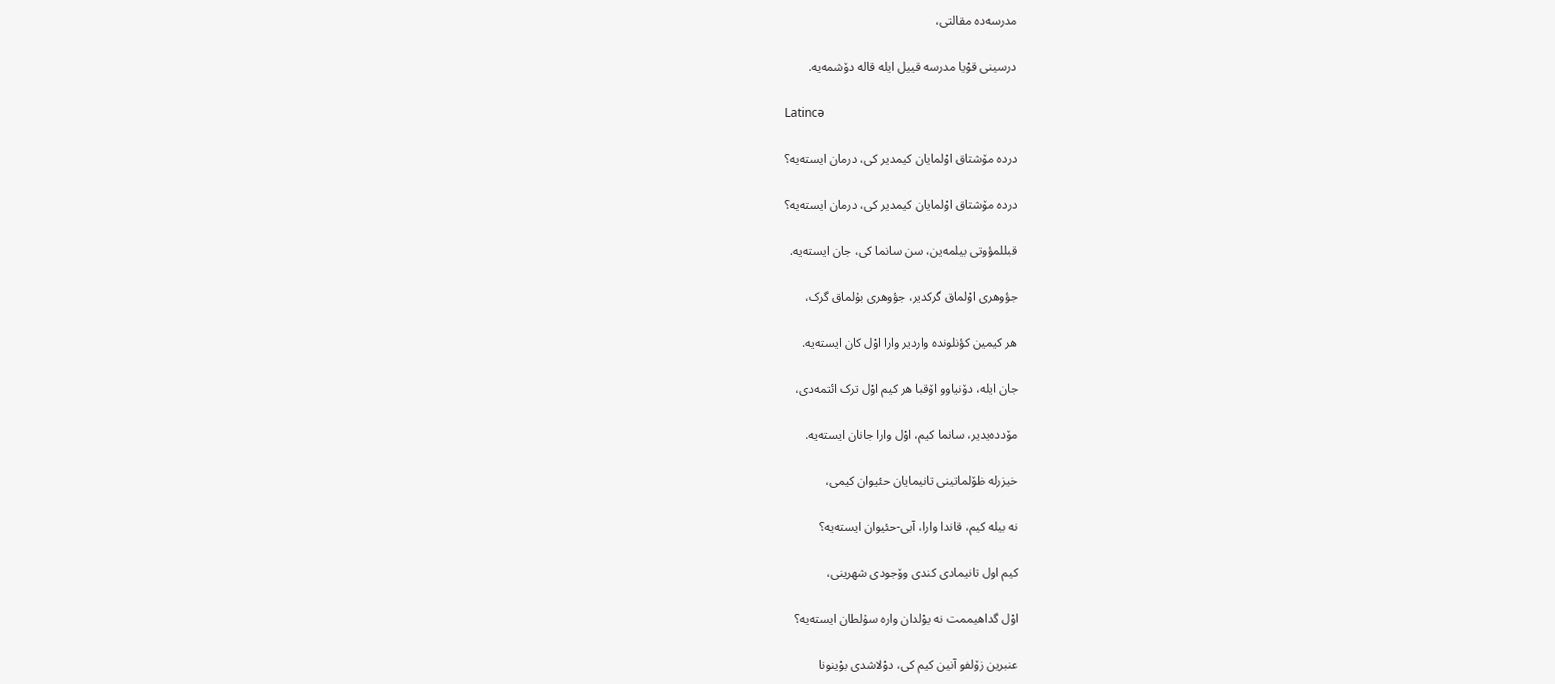مدرسه‌ده مقالتی،

درسینی قوْیا مدرسه قییل ایله قاله دۆشمه‌یه.

Latincə

درده مۆشتاق اوْلمایان کیمدیر کی، درمان ایسته‌یه؟

درده مۆشتاق اوْلمایان کیمدیر کی، درمان ایسته‌یه؟

قبللمؤوتی بیلمه‌ین، سن سانما کی، جان ایسته‌یه.

جؤوهری اوْلماق گرکدیر، جؤوهری بۇلماق گرک،

هر کیمین کؤنلونده واردیر وارا اوْل کان ایسته‌یه.

جان ایله، دۆنیاوو اۆقبا هر کیم اوْل ترک ائتمه‌دی،

مۆدده‌یدیر، سانما کیم، اوْل وارا جانان ایسته‌یه.

خیزرله ظۆلماتینی تانیمایان حئیوان کیمی،

نه بیله کیم، قاندا وارا، آبی-حئیوان ایسته‌یه؟

کیم اول تانیمادی کندی وۆجودی شهرینی،

اوْل گداهیممت نه یوْلدان واره سۇلطان ایسته‌یه؟

عنبرین زۆلفو آنین کیم کی، دوْلاشدی بوْینونا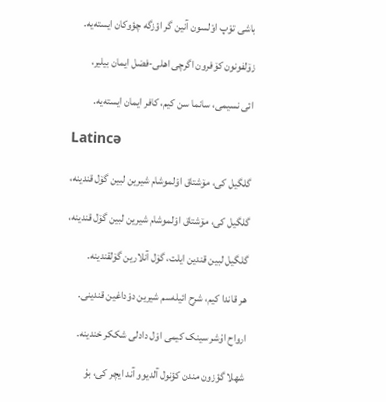باشی توْپ اوْلسون آنین گر اؤزگه چؤوکان ایسته‌یه.

زۆلفونون کۆفرون اگرچی اهلی-فضل ایمان بیلیر،

ائی نسیمی، سانما سن کیم، کافر ایمان ایسته‌یه.

Latincə

گلگیل کی، مۆشتاق اوْلموشام شیرین لبین گۆل قندینه،

گلگیل کی، مۆشتاق اوْلموشام شیرین لبین گۆل قندینه،

گلگیل لبین قندین ایلت، گۆل آنلارین گۆلقندینه.

هر قاندا کیم، شرح ائیله‌سم شیرین دوْداغین قندینی.

ارواح اۇشر سینک کیمی اوْل دادلی شککر خندینه.

شهلا گؤزون مندن کؤنول آلدیوو آند ایچر کی، بۇ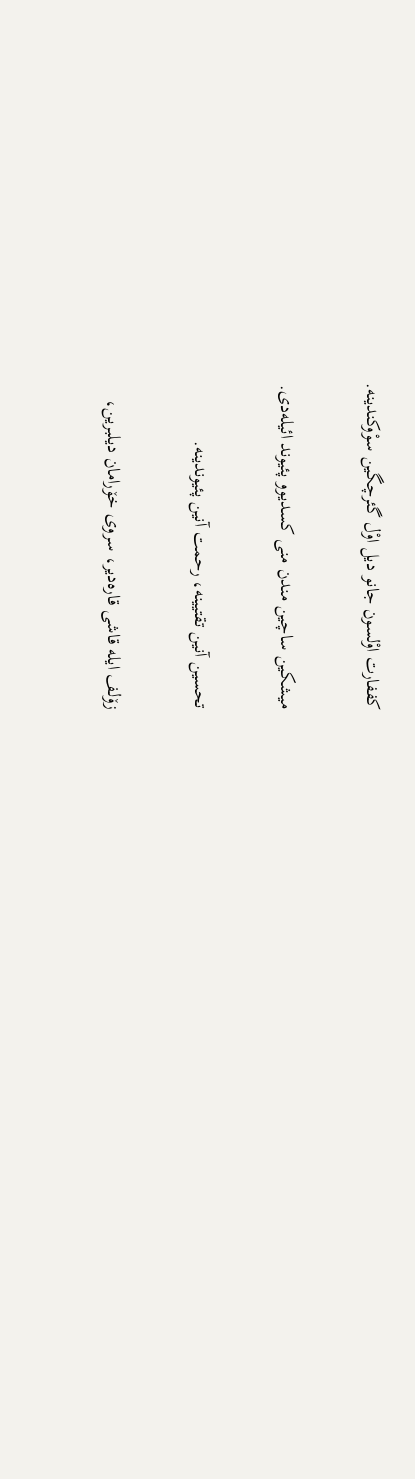کففارت اوْلسون جانو دیل اوْل گئرچگین سوْوکندینه.

میشکین ساچین مندن منی کسدیوو پئیوند ائیله‌دی.

تحسین آنین تقتیینه، رحمت آنین پئیوندینه.

زۆلف ایله قاشی قاره‌دیر، سروی خۆرامان دیلبرین،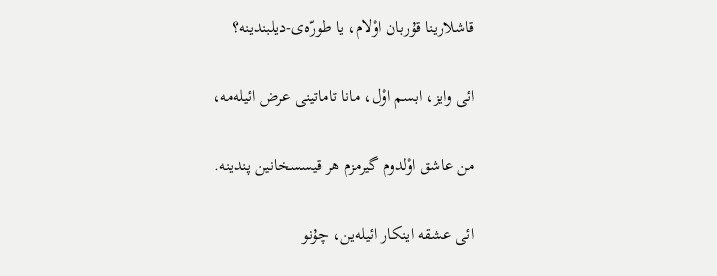قاشلارینا قۇربان اوْلام، یا طورّه‌ی-دیلبندینه؟

ائی وایز، ابسم اوْل، مانا تاماتینی عرض ائیله‌مه،

من عاشق اوْلدوم گیرمزم هر قیسسخانین پندینه.

ائی عشقه اینکار ائیله‌ین، چۇنو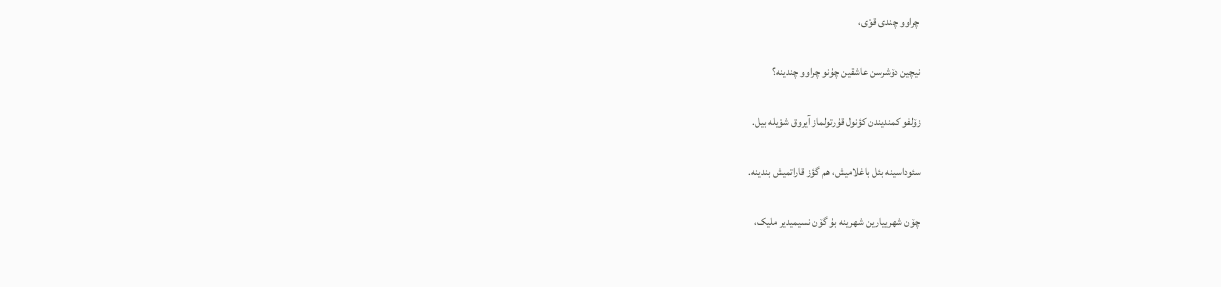چراوو چندی قوْی،

نیچین دۆشرسن عاشقین چۇنو چراوو چندینه؟

زۆلفو کمندیندن کؤنول قۇرتولماز آیروق شوْیله بیل.

سئوداسینه بئل باغلامیش، هم گؤز قاراتمیش بندینه.

چۆن شهرییارین شهرینه بۇ گۆن نسیمیدیر ملیک،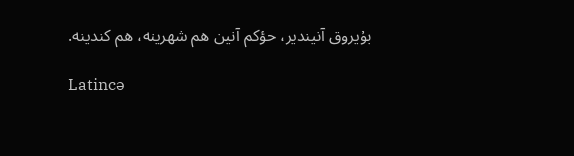بۇیروق آنیندیر، حؤکم آنین هم شهرینه، هم کندینه.

Latincə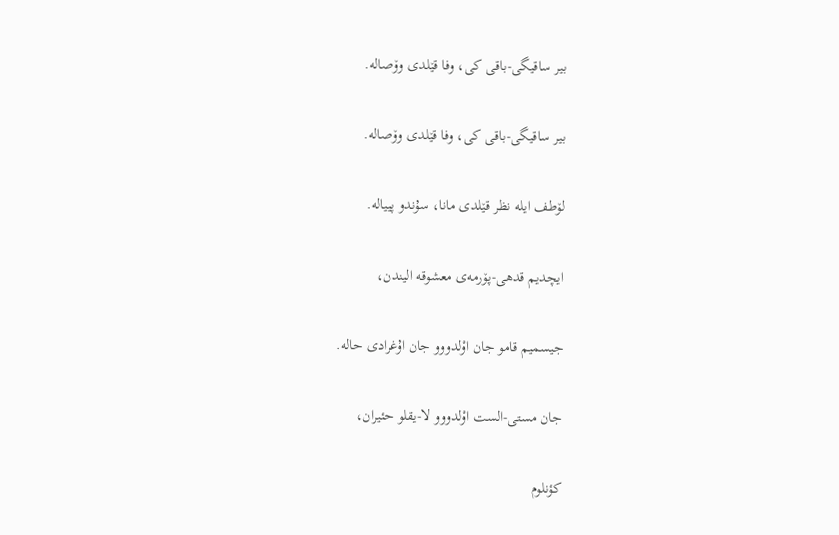بیر ساقیگی-باقی کی، وفا قێلدی وۆصاله.

بیر ساقیگی-باقی کی، وفا قێلدی وۆصاله.

لۆطف ایله نظر قێلدی مانا، سۇندو پییاله.

ایچدیم قدهی-پۆرمه‌ی معشوقه الیندن،

جیسمیم قامو جان اوْلدووو جان اۇغرادی حاله.

جان مستی-الست اوْلدووو لا-یقلو حئیران،

کؤنلوم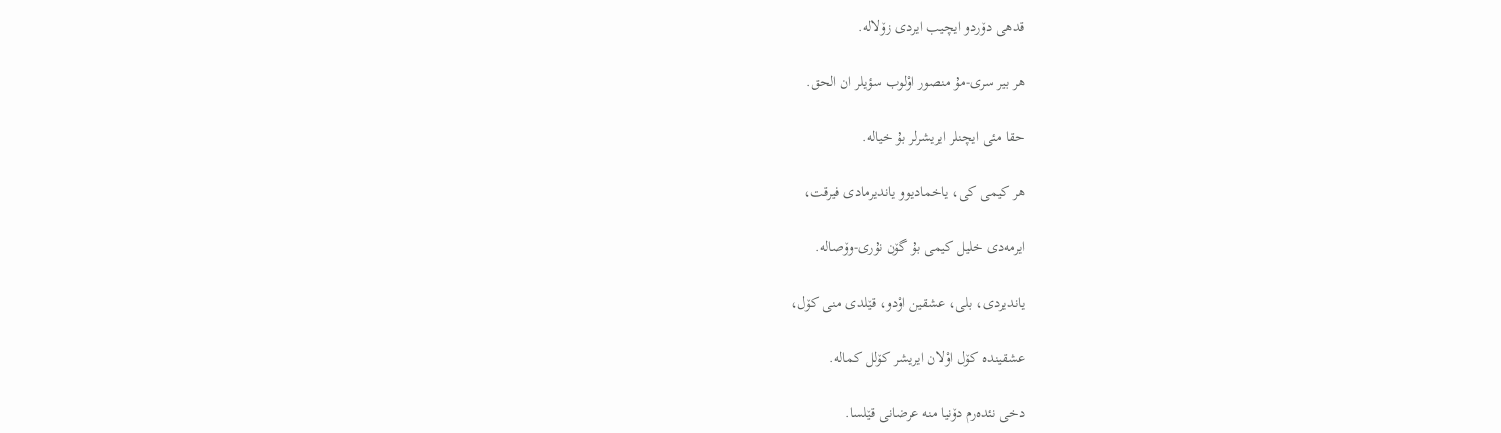قدهی دۆردو ایچیب ایردی زۆلاله.

هر بیر سری-مۇ منصور اوْلوب سؤیلر ان الحق.

حقا مئی ایچنلر ایریشرلر بۇ خیاله.

هر کیمی کی، یاخمادیوو یاندیرمادی فیرقت،

ایرمه‌دی خلیل کیمی بۇ گۆن نۇری-وۆصاله.

یاندیردی، بلی، عشقین اوْدو، قێلدی منی کۆل،

عشقینده کۆل اوْلان ایریشر کۆلل کماله.

دخی نئده‌رم دۆنیا منه عرضانی قێلسا.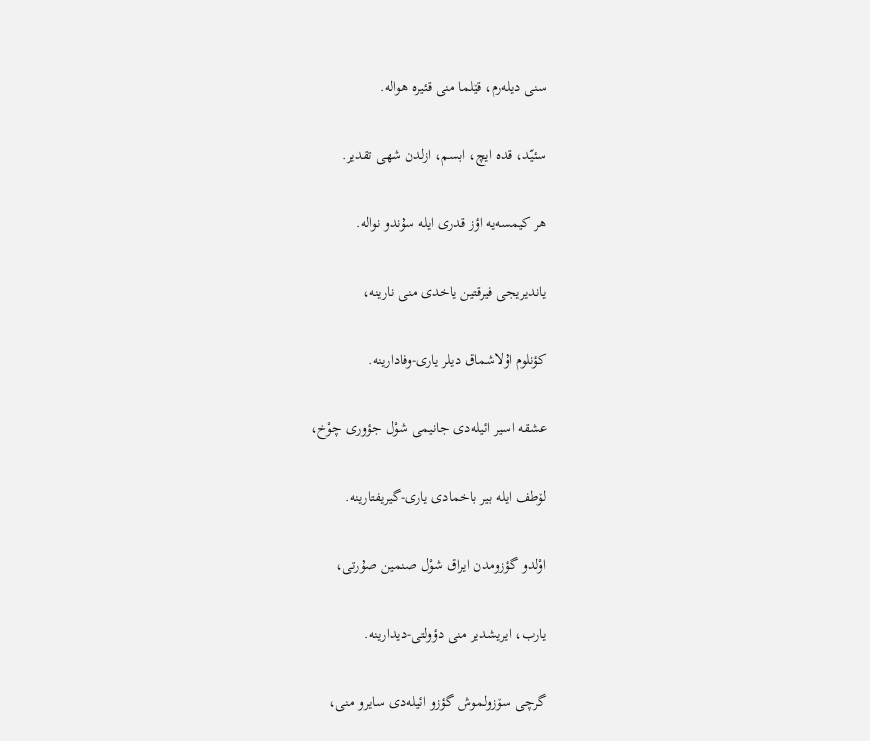سنی دیله‌رم، قێلما منی قئیره هواله.

سئیّد، قده ایچ، ابسم، ازلدن شهی تقدیر.

هر کیمسه‌یه اؤز قدری ایله سۇندو نواله.

یاندیریجی فیرقتین یاخدی منی نارینه،

کؤنلوم اۇلاشماق دیلر یاری-وفادارینه.

عشقه اسیر ائیله‌دی جانیمی شوْل جؤوری چوْخ،

لۆطف ایله بیر باخمادی یاری-گیریفتارینه.

اوْلدو گؤزومدن ایراق شوْل صنمین صۇرتی،

یارب، ایریشدیر منی دؤولتی-دیدارینه.

گرچی سۆزولموش گؤزو ائیله‌دی سایرو منی،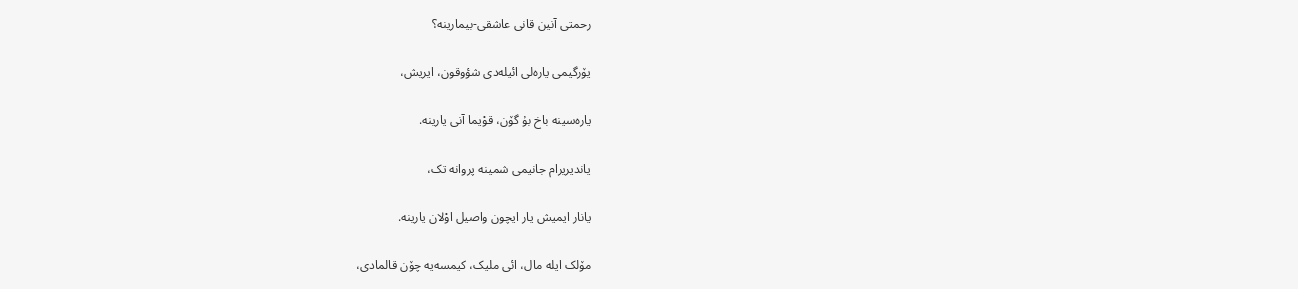رحمتی آنین قانی عاشقی-بیمارینه؟

یۆرگیمی یاره‌لی ائیله‌دی شؤوقون، ایریش،

یاره‌سینه باخ بۇ گۆن، قوْیما آنی یارینه.

یاندیریرام جانیمی شمینه پروانه تک،

یانار ایمیش یار ایچون واصیل اوْلان یارینه.

مۆلک ایله مال، ائی ملیک، کیمسه‌یه چۆن قالمادی،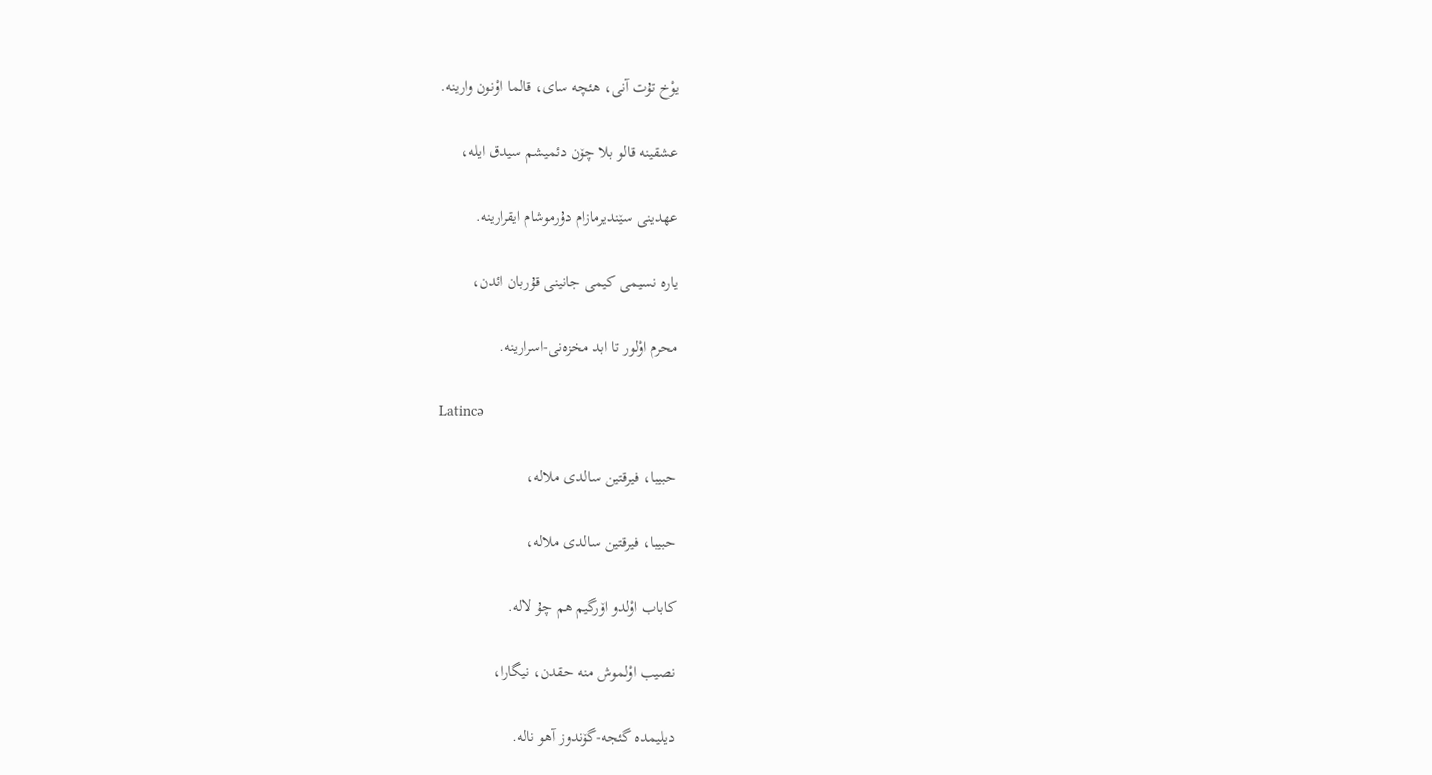یوْخ تۇت آنی، هئچه سای، قالما اوْنون وارینه.

عشقینه قالو بلا چۆن دئمیشم سیدق ایله،

عهدینی سێندیرمازام دۇرموشام ایقرارینه.

یاره نسیمی کیمی جانینی قۇربان ائدن،

محرم اوْلور تا ابد مخزه‌نی-اسرارینه.

Latincə

حبیبا، فیرقتین سالدی ملاله،

حبیبا، فیرقتین سالدی ملاله،

کاباب اوْلدو اۆرگیم هم چۇ لاله.

نصیب اوْلموش منه حقدن، نیگارا،

دیلیمده گئجه-گۆندوز آهو ناله.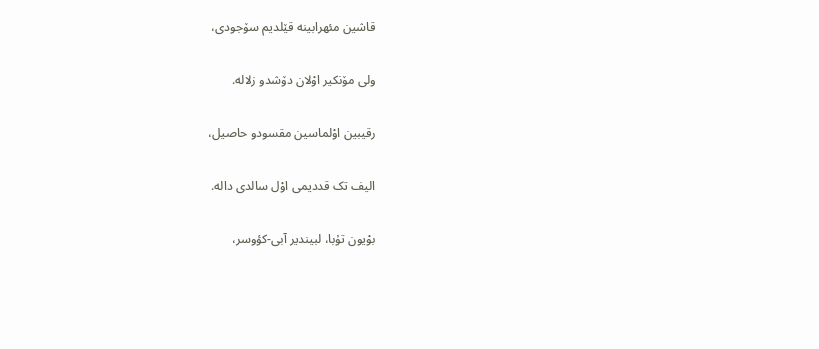قاشین مئهرابینه قێلدیم سۆجودی،

ولی مۆنکیر اوْلان دۆشدو زلاله.

رقیبین اوْلماسین مقسودو حاصیل،

الیف تک قددیمی اوْل سالدی داله.

بوْیون تۇبا، لبیندیر آبی-کؤوسر،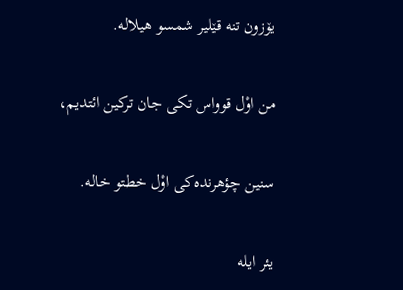یۆزون تنه قێلیر شمسو هیلاله.

من اوْل قوواس تکی جان ترکین ائتدیم،

سنین چؤهرنده‌کی اوْل خطتو خاله.

یئر ایله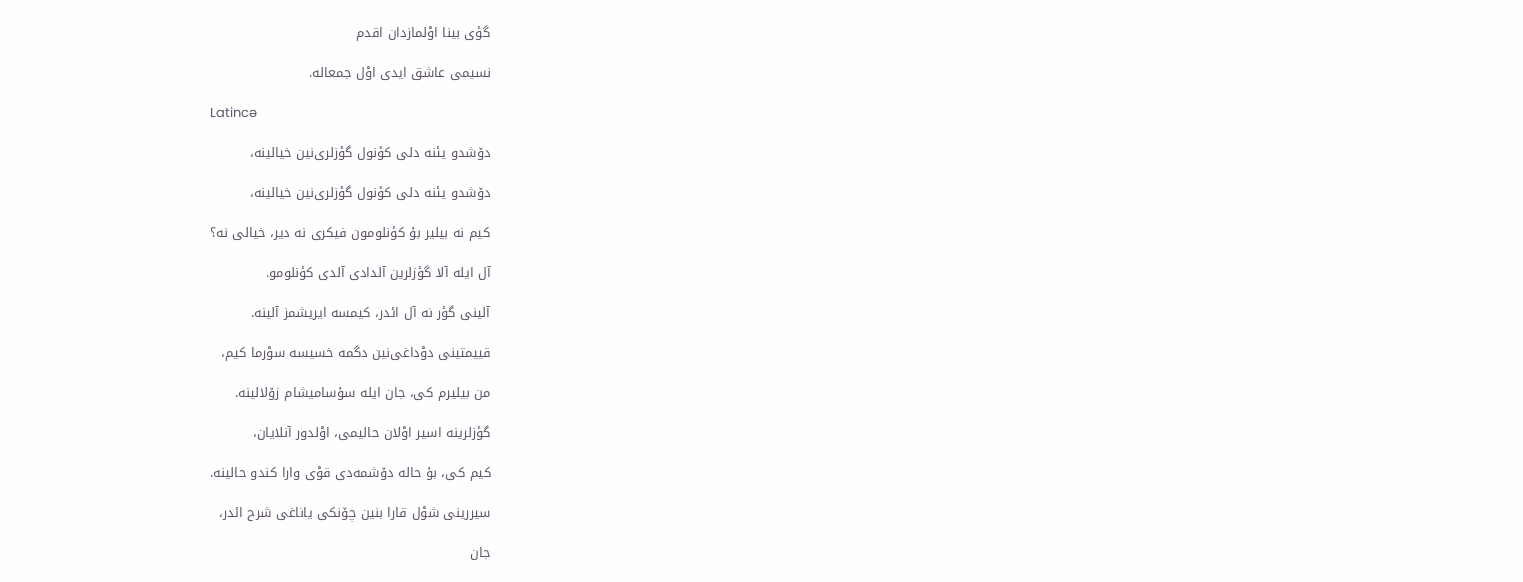گؤی بینا اوْلمازدان اقدم

نسیمی عاشق ایدی اوْل جمعاله.

Latincə

دۆشدو یئنه دلی کؤنول گؤزلری‌نین خیالینه،

دۆشدو یئنه دلی کؤنول گؤزلری‌نین خیالینه،

کیم نه بیلیر بۇ کؤنلومون فیکری نه دیر، خیالی نه؟

آل ایله آلا گؤزلرین آلدادی آلدی کؤنلومو.

آلینی گؤر نه آل ائدر، کیمسه ایریشمز آلینه.

قییمتینی دوْداغی‌نین دگمه خسیسه سوْرما کیم،

من بیلیرم کی، جان ایله سۇسامیشام زۆلالینه.

گؤزلرینه اسیر اوْلان حالیمی، اوْلدور آنلایان،

کیم کی، بۇ حاله دۆشمه‌دی قوْی وارا کندو حالینه.

سیررینی شوْل قارا بنین چۆنکی یاناغی شرح ائدر،

جان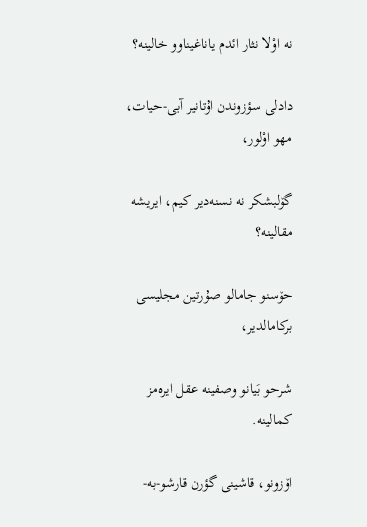نه اوْلا نثار ائدم یاناغیناوو خالینه؟

دادلی سؤزوندن اۇتانیر آبی-حیات، مهو اوْلور،

گۆلبشکر نه نسنه‌دیر کیم، ایریشه مقالینه؟

حۆسنو جامالو صۇرتین مجلیسی برکامالدیر،

شرحو بَیانو وصفینه عقل ایره‌مز کمالینه.

اۆزونو، قاشینی گؤرن قارشو-به-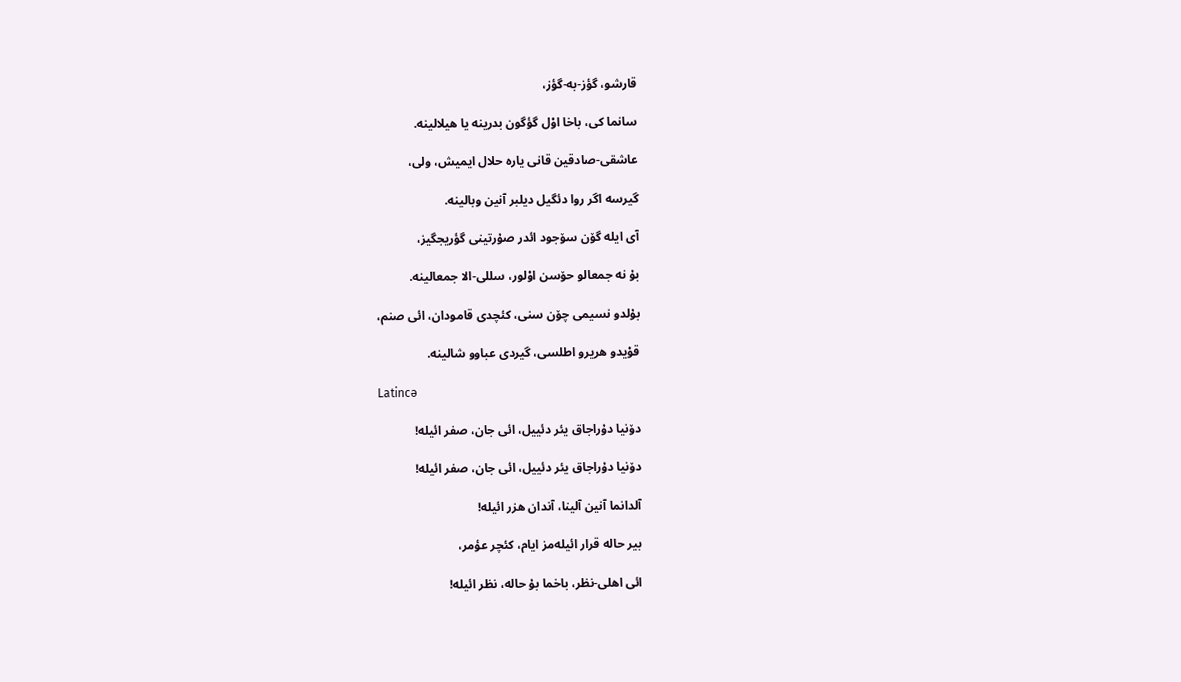قارشو، گؤز-به-گؤز،

سانما کی، باخا اوْل گؤگون بدرینه یا هیلالینه.

عاشقی-صادقین قانی یاره حلال ایمیش، ولی،

گیرسه اگر روا دئگیل دیلبر آنین وبالینه.

آی ایله گۆن سۆجود ائدر صۇرتینی گؤریجگیز،

بۇ نه جمعالو حۆسن اوْلور، سللی-الا جمعالینه.

بۇلدو نسیمی چۆن سنی، کئچدی قامودان، ائی صنم،

قوْیدو هریرو اطلسی، گیردی عباوو شالینه.

Latincə

دۆنیا دۇراجاق یئر دئییل، ائی جان، صفر ائیله!

دۆنیا دۇراجاق یئر دئییل، ائی جان، صفر ائیله!

آلدانما آنین آلینا، آندان هزر ائیله!

بیر حاله قرار ائیله‌مز ایام، کئچر عؤمر،

ائی اهلی-نظر، باخما بۇ حاله، نظر ائیله!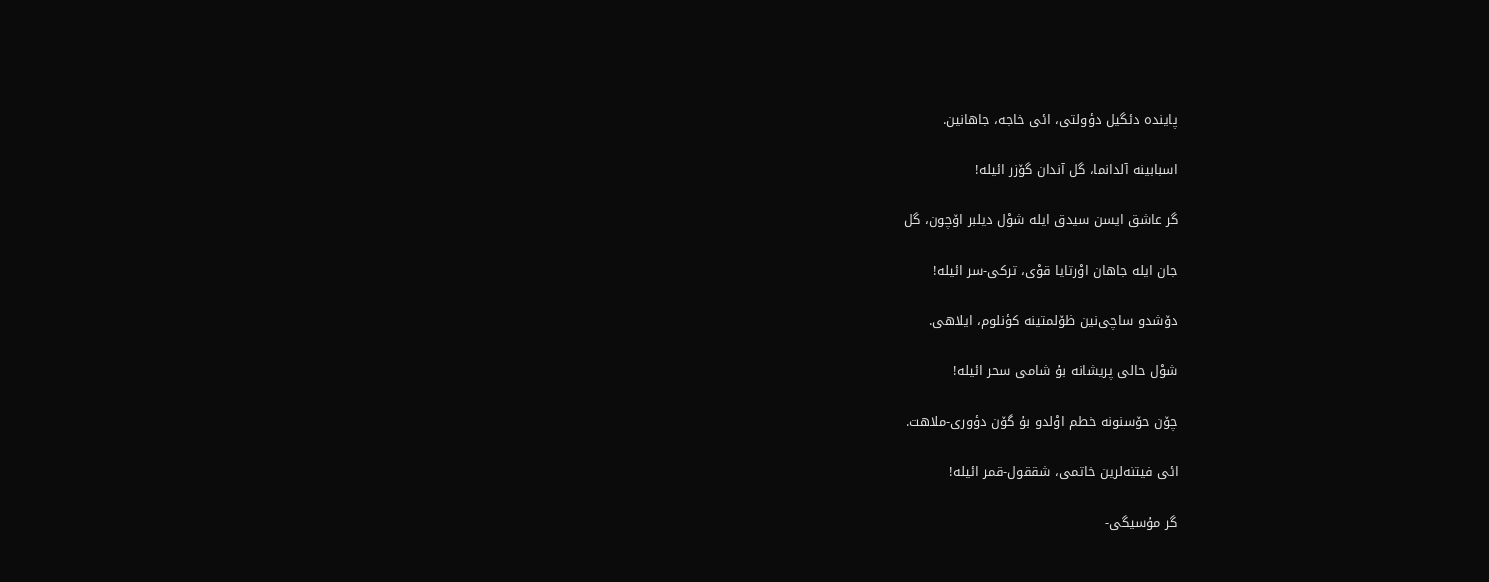پاینده دئگیل دؤولتی، ائی خاجه، جاهانین.

اسبابینه آلدانما، گل آندان گۆزر ائیله!

گر عاشق ایسن سیدق ایله شوْل دیلبر اۆچون، گل

جان ایله جاهان اوْرتایا قوْی، ترکی-سر ائیله!

دۆشدو ساچی‌نین ظۆلمتینه کؤنلوم، ایلاهی.

شوْل حالی پریشانه بۇ شامی سحر ائیله!

چۆن حۆسنونه خطم اوْلدو بۇ گۆن دؤوری-ملاهت.

ائی فیتنه‌لرین خاتمی، شققول-قمر ائیله!

گر مۇسیگی-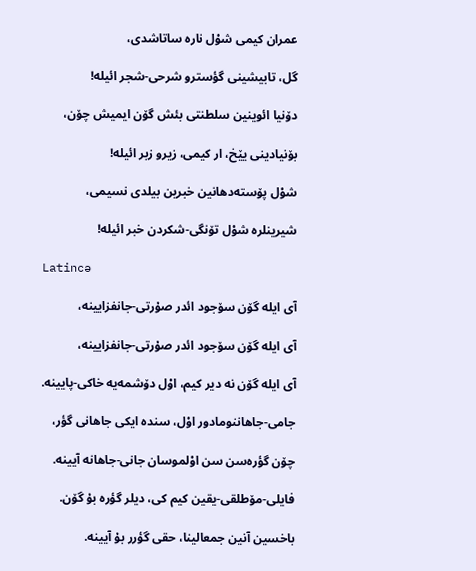عمران کیمی شوْل ناره ساتاشدی،

گل، تابیشینی گؤسترو شرحی-شجر ائیله!

دۆنیا ائوینین سلطنتی بئش گۆن ایمیش چۆن،

بۆنیادینی یێخ، ار کیمی، زیرو زبر ائیله!

شوْل پۆسته‌دهانین خبرین بیلدی نسیمی،

شیرینلره شوْل تۆنگی-شکردن خبر ائیله!

Latincə

آی ایله گۆن سۆجود ائدر صۇرتی-جانفزایینه،

آی ایله گۆن سۆجود ائدر صۇرتی-جانفزایینه،

آی ایله گۆن نه دیر کیم، اوْل دۆشمه‌یه خاکی-پایینه.

جامی-جاهاننومادور اوْل، سنده ایکی جاهانی گؤر،

چۆن گؤره‌سن سن اوْلموسان جانی-جاهانه آیینه.

فایلی-مۆطلقی-یقین کیم کی، دیلر گؤره بۇ گۆن.

باخسین آنین جمعالینا، حقی گؤرر بۇ آیینه.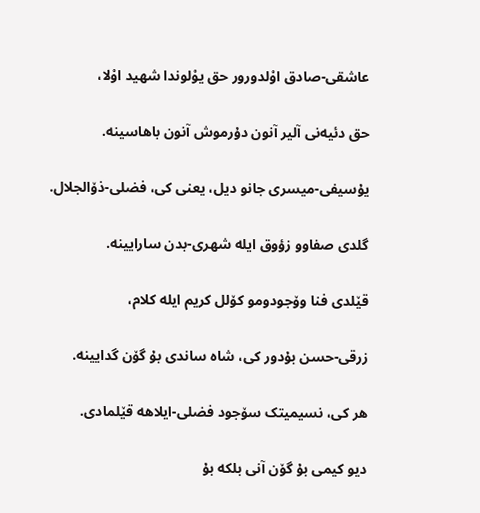عاشقی-صادق اوْلدورور حق یوْلوندا شهید اوْلا،

حق دئیه‌نی آلیر آنون دۇرموش آنون باهاسینه.

یۇسیفی-میسری جانو دیل، یعنی کی، فضلی-ذۆالجلال.

گلدی صفاوو زؤوق ایله شهری-بدن سارایینه.

قێلدی فنا وۆجودومو کۆلل کریم ایله کلام،

زرقی-حسن بۇدور کی، شاه ساندی بۇ گۆن گدایینه.

هر کی، نسیمیتک سۆجود فضلی-ایلاهه قێلمادی.

دیو کیمی بۇ گۆن آنی بلکه بۇ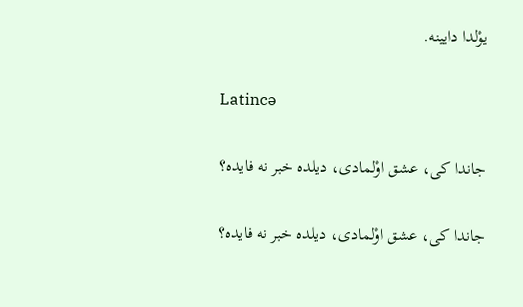یوْلدا دایینه.

Latincə

جاندا کی، عشق اوْلمادی، دیلده خبر نه فایده؟

جاندا کی، عشق اوْلمادی، دیلده خبر نه فایده؟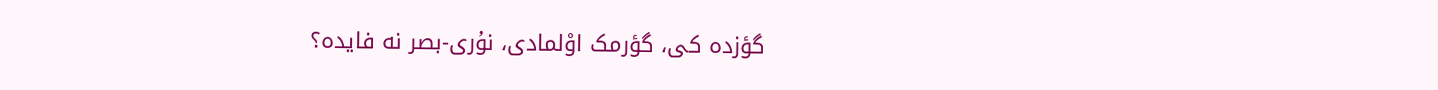گؤزده کی، گؤرمک اوْلمادی، نۇری-بصر نه فایده؟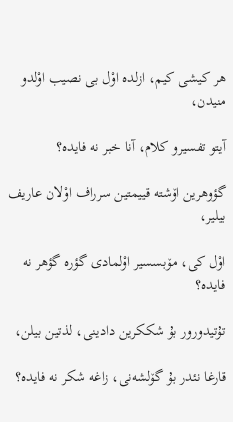هر کیشی کیم، ازلده اوْل بی نصیب اوْلدو منیدن،

آیتو تفسیرو کلام، آنا خبر نه فایده؟

گؤوهرین اۆشته قییمتین سرراف اوْلان عاریف بیلیر،

اوْل کی، مۆبسسیر اوْلمادی گؤره گؤهر نه فایده؟

تۇتیدورور بۇ شککرین دادینی، لذتین بیلن،

قارغا نئدر بۇ گۆلشه‌نی، زاغه شکر نه فایده؟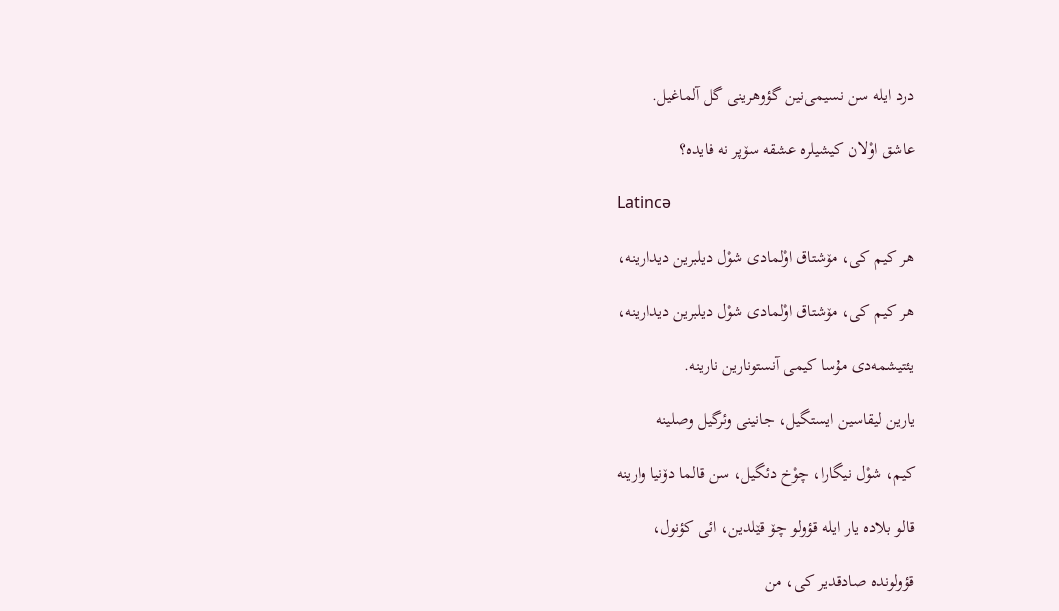درد ایله سن نسیمی‌نین گؤوهرینی گل آلماغیل.

عاشق اوْلان کیشیلره عشقه سۆپر نه فایده؟

Latincə

هر کیم کی، مۆشتاق اوْلمادی شوْل دیلبرین دیدارینه،

هر کیم کی، مۆشتاق اوْلمادی شوْل دیلبرین دیدارینه،

یئتیشمه‌دی مۇسا کیمی آنستونارین نارینه.

یارین لیقاسین ایستگیل، جانینی وئرگیل وصلینه

کیم، شوْل نیگارا، چوْخ دئگیل، سن قالما دۆنیا وارینه

قالو بلاده یار ایله قؤولو چۆ قێلدین، ائی کؤنول،

قؤولونده صادقدیر کی، من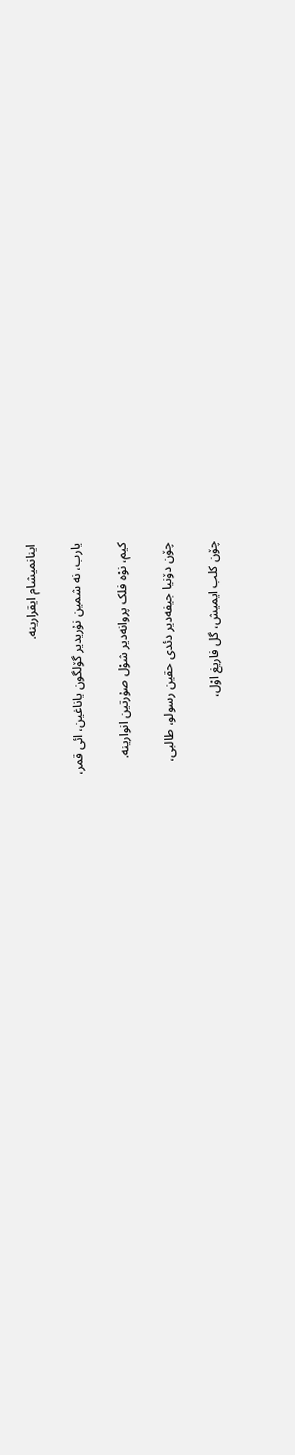اینانمیشام ایقرارینه.

یارب، نه شمین نۇریدیر گۆلگون یاناغین، ائی قمر،

کیم، نوْه فلک پروانه‌دیر شوْل صۇرتین انوارینه.

چۆن دۆنیا جیفه‌دیر دئدی حقین رسولو، طالبی،

چۆن کلب ایمیش، گل فاریغ اوْل،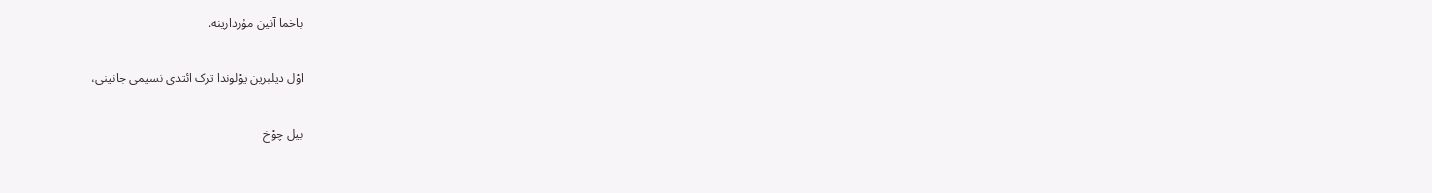باخما آنین مۇردارینه.

اوْل دیلبرین یوْلوندا ترک ائتدی نسیمی جانینی،

بیل چوْخ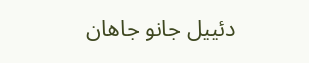دئییل جانو جاهان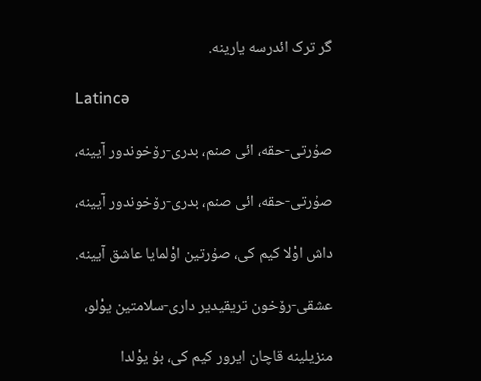گر ترک ائدرسه یارینه.

Latincə

صۇرتی-حقه، ائی صنم، بدری-رۆخوندور آیینه،

صۇرتی-حقه، ائی صنم، بدری-رۆخوندور آیینه،

داش اوْلا کیم کی، صۇرتین اوْلمایا عاشق آیینه.

عشقی-رۆخون تریقیدیر داری-سلامتین یوْلو،

منزیلینه قاچان ایرور کیم کی، بۇ یوْلدا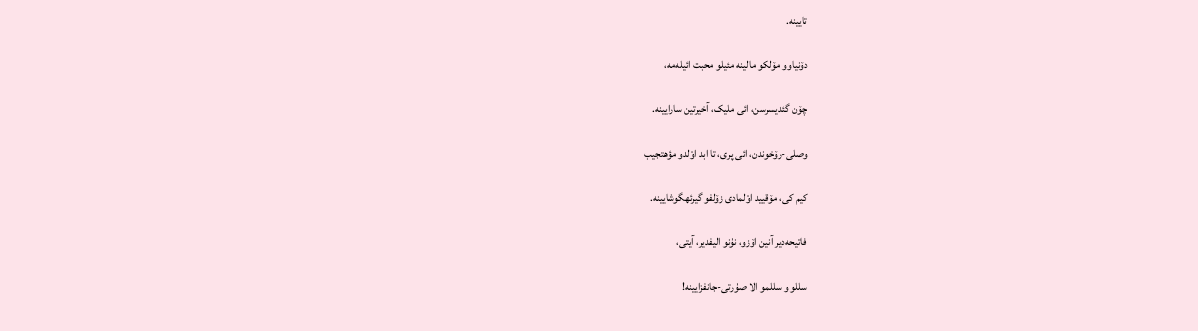تایینه.

دۆنیاوو مۆلکو مالینه مئیلو محبت ائیله‌مه،

چۆن گئدیسرسن، ائی ملیک، آخیرتین سارایینه.

وصلی-رۆخوندن، ائی پری، تا ابد اوْلدو مؤهتجیب

کیم کی، مۆقیید اوْلمادی زۆلفو گیرئهگوشایینه.

فاتیحه‌دیر آنین اۆزو، نۇنو الیفدیر، آیتی،

سللو و سللمو الا صۇرتی-جانفزایینه!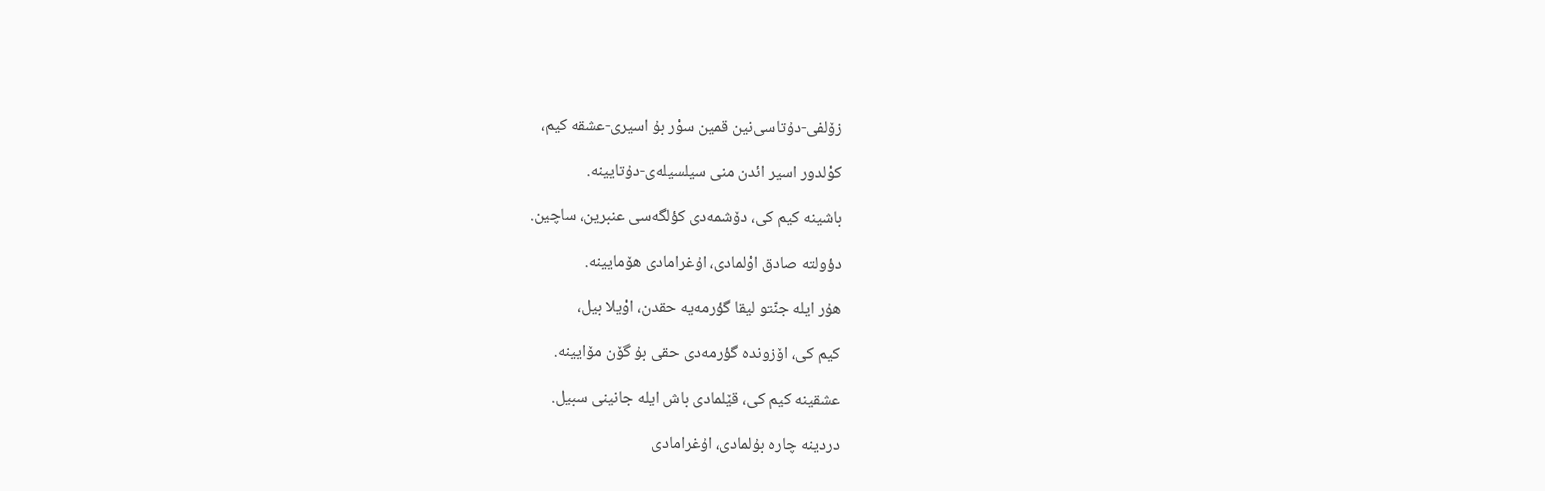زۆلفی-دۇتاسی‌نین قمین سوْر بۇ اسیری-عشقه کیم،

کوْلدور اسیر ائدن منی سیلسیله‌ی-دۇتایینه.

باشینه کیم کی، دۆشمه‌دی کؤلگه‌سی عنبرین، ساچین.

دؤولته صادق اوْلمادی، اۇغرامادی هۆمایینه.

هۇر ایله جنّتو لیقا گؤرمه‌یه حقدن، اوْیلا بیل،

کیم کی، اۆزونده گؤرمه‌دی حقی بۇ گۆن مۆایینه.

عشقینه کیم کی، قێلمادی باش ایله جانینی سبیل.

دردینه چاره بۇلمادی، اۇغرامادی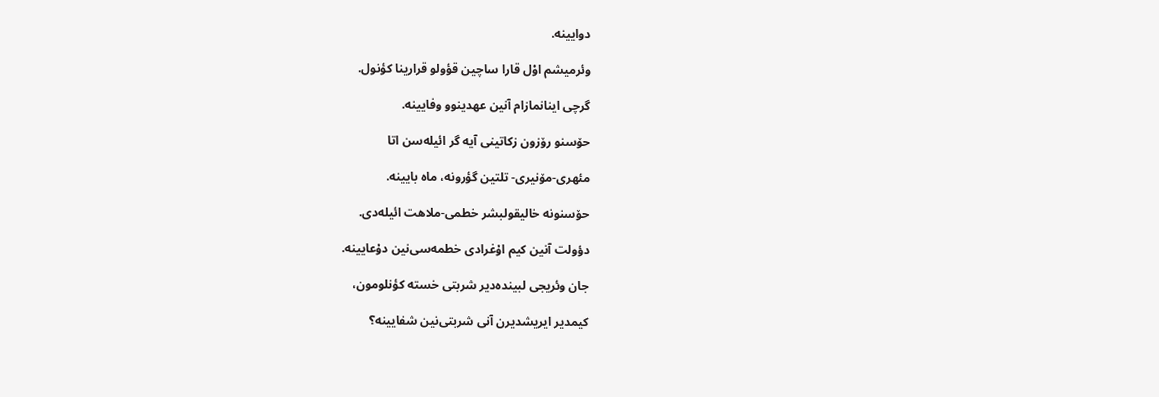دوایینه.

وئرمیشم اوْل قارا ساچین قؤولو قرارینا کؤنول.

گرچی اینانمازام آنین عهدینوو وفایینه.

حۆسنو رۆزون زکاتینی آیه گر ائیله‌سن اتا

مئهری-مۆنیری- تلتین گؤرونه، ماه بایینه.

حۆسنونه خالیقولبشر خطمی-ملاهت ائیله‌دی.

دؤولت آنین کیم اۇغرادی خطمه‌سی‌نین دۇعایینه.

جان وئریجی لبینده‌دیر شربتی خسته کؤنلومون،

کیمدیر ایریشدیرن آنی شربتی‌نین شفایینه؟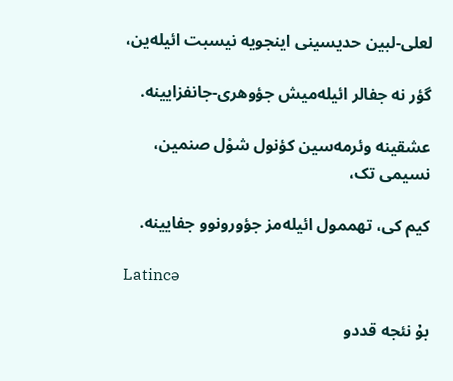لعلی-لبین حدیسینی اینجویه نیسبت ائیله‌ین،

گؤر نه جفالر ائیله‌میش جؤوهری-جانفزایینه.

عشقینه وئرمه‌سین کؤنول شوْل صنمین، نسیمی تک،

کیم کی، تهممول ائیله‌مز جؤورونوو جفایینه.

Latincə

بۇ نئجه قددو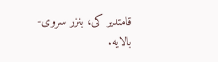قامتدیر کی، بنزر سروی-بالایه.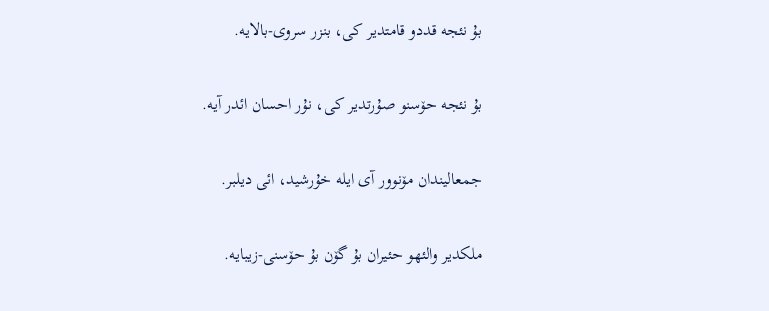بۇ نئجه قددو قامتدیر کی، بنزر سروی-بالایه.

بۇ نئجه حۆسنو صۇرتدیر کی، نۇر احسان ائدر آیه.

جمعالیندان مۆنوور آی ایله خۇرشید، ائی دیلبر.

ملکدیر والئهو حئیران بۇ گۆن بۇ حۆسنی-زیبایه.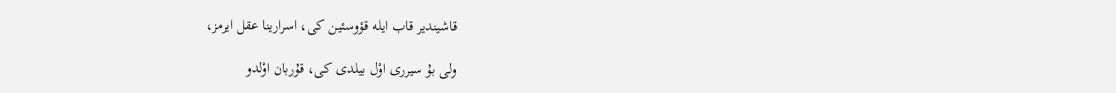قاشیندیر قاب ایله قؤوسئین کی، اسرارینا عقل ایرمز،

ولی بۇ سیرری اوْل بیلدی کی، قۇربان اوْلدو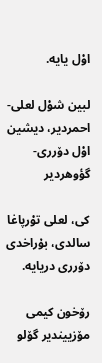اوْل یایه.

لبین شوْل لعلی-احمردیر، دیشین اوْل دۆرری-گؤوهردیر

کی، لعلی توْرپاغا سالدی، بۇراخدی دۆرری دریایه.

رۆخون کیمی مۆزییندیر گۆلو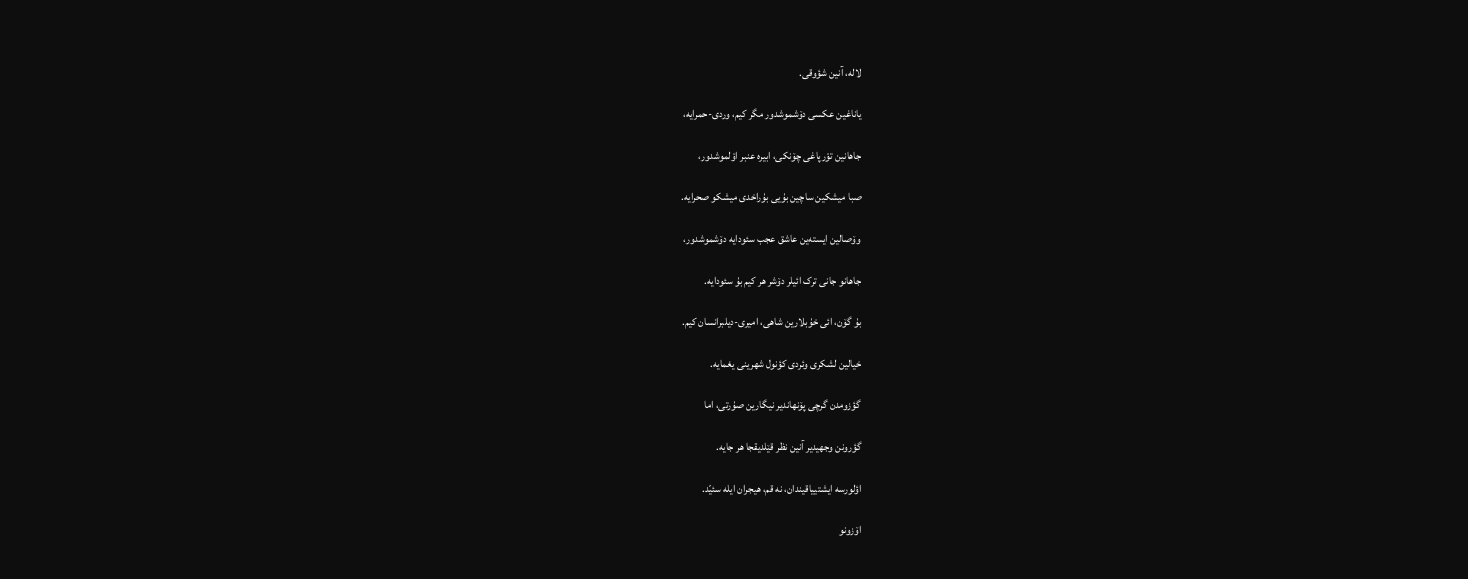لاله، آنین شؤوقی.

یاناغین عکسی دۆشموشدور مگر کیم، وردی-حمرایه،

جاهانین توْرپاغی چۆنکی، ابیره عنبر اوْلموشدور،

صبا میشکین ساچین بۇیی بۇراخدی میشکو صحرایه.

وۆصالین ایسته‌ین عاشق عجب سئودایه دۆشموشدور،

جاهانو جانی ترک ائیلر دۆشر هر کیم بۇ سئودایه.

بۇ گۆن، ائی خۇبلارین شاهی، امیری-دیلبرانسان کیم.

خیالین لشکری وئردی کؤنول شهرینی یغمایه.

گؤزومدن گرچی پۆنهاندیر نیگارین صۇرتی، اما

گؤرونن وجهیدیر آنین نظر قێلدیقجا هر جایه.

اؤلورسه ایشتییاقیندان، نه قم، هیجران ایله سئیّد.

اۆزونو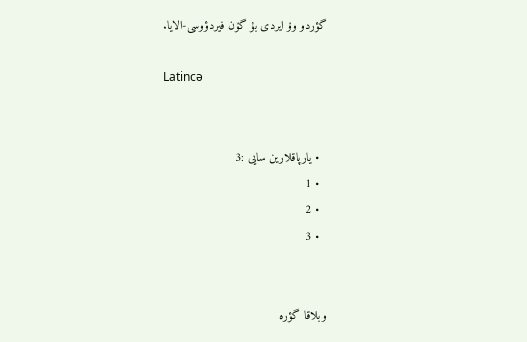گؤردو وۆ ایردی بۇ گۆن فیردؤوسی-الایا.

Latincə


  • یارپاقلارین سایی :3
  • 1
  • 2
  • 3


وبلاقا گؤره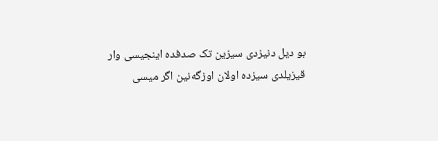بو دیل دنیزدی سیزین تک صدفده اینجیسی وار
قیزیلدی سیزده اولان اوزگه‌نین اگر میسی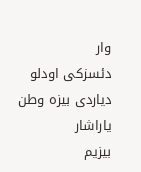وار
دئسزکی اودلو دیاردی بیزه وطن یاراشار
بیزیم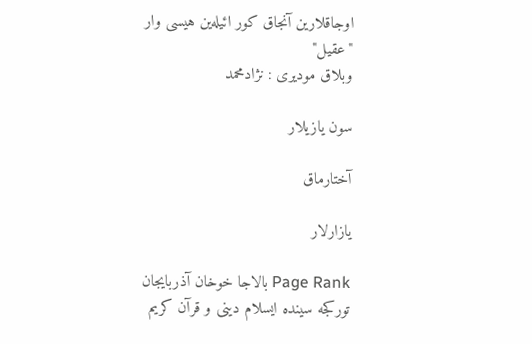اوجاقلارین آنجاق کور ائیله‌ین هیسی وار
"عقیل"
وبلاق مودیری : نژادمحمد

سون یازیلار

آختارماق

یازارلار

Page Rank بالاجا خوخان آذربایجان تورکجه سینده ایسلام دینی و قرآن کریم